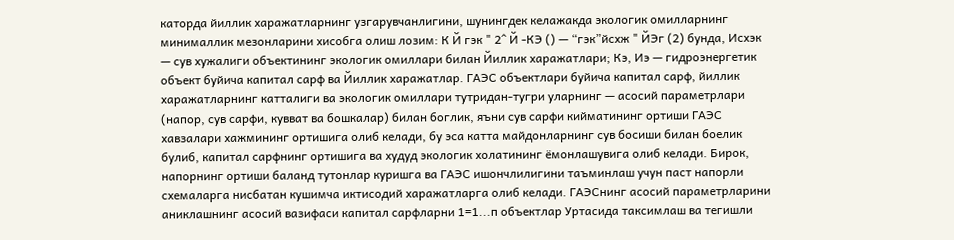каторда йиллик харажатларнинг узгарувчанлигини, шунингдек келажакда экологик омилларнинг минималлик мезонларини хисобга олиш лозим: К Й гэк " 2^ Й -КЭ () — “гэк”йсхж " ЙЭг (2) бунда, Исхэк — сув хужалиги объектининг экологик омиллари билан Йиллик харажатлари; Кэ, Иэ — гидроэнергетик объект буйича капитал сарф ва Йиллик харажатлар. ГАЭС объектлари буйича капитал сарф, йиллик харажатларнинг катталиги ва экологик омиллари тутридан-тугри уларнинг — асосий параметрлари (напор, сув сарфи, кувват ва бошкалар) билан боглик, яъни сув сарфи кийматининг ортиши ГАЭС хавзалари хажмининг ортишига олиб келади, бу эса катта майдонларнинг сув босиши билан боелик булиб, капитал сарфнинг ортишига ва худуд экологик холатининг ёмонлашувига олиб келади. Бирок, напорнинг ортиши баланд тутонлар куришга ва ГАЭС ишончлилигини таъминлаш учун паст напорли схемаларга нисбатан кушимча иктисодий харажатларга олиб келади. ГАЭСнинг асосий параметрларини аниклашнинг асосий вазифаси капитал сарфларни 1=1...п объектлар Уртасида таксимлаш ва тегишли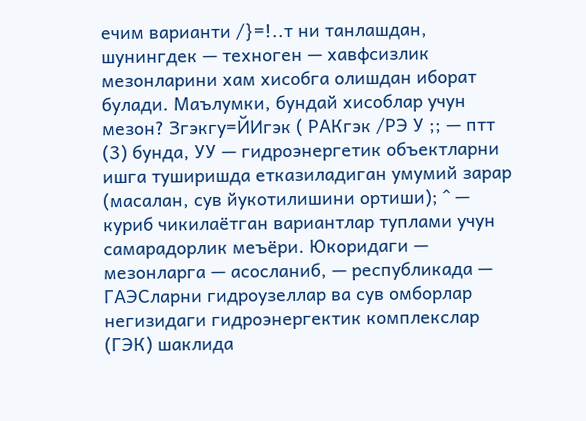ечим варианти /}=!..т ни танлашдан, шунингдек — техноген — хавфсизлик мезонларини хам хисобга олишдан иборат булади. Маълумки, бундай хисоблар учун мезон? Згэкгу=ЙИгэк ( РАКгэк /РЭ У ;; — птт (3) бунда, УУ — гидроэнергетик объектларни ишга туширишда етказиладиган умумий зарар (масалан, сув йукотилишини ортиши); ^ — куриб чикилаётган вариантлар туплами учун самарадорлик меъёри. Юкоридаги — мезонларга — асосланиб, — республикада — ГАЭСларни гидроузеллар ва сув омборлар негизидаги гидроэнергектик комплекслар (ГЭК) шаклида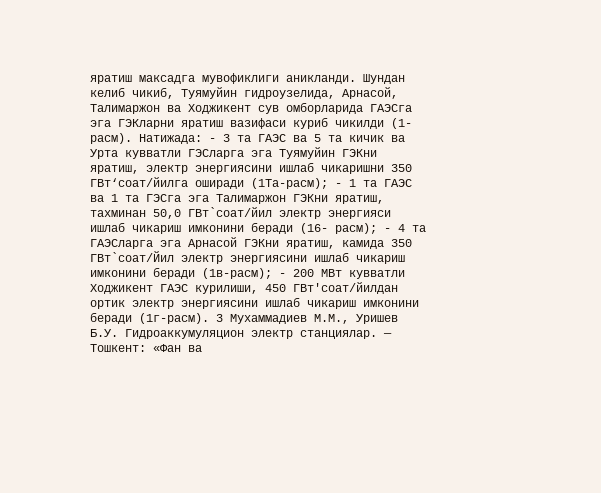яратиш максадга мувофиклиги аникланди. Шундан келиб чикиб, Туямуйин гидроузелида, Арнасой, Талимаржон ва Ходжикент сув омборларида ГАЭСга эга ГЭКларни яратиш вазифаси куриб чикилди (1-расм). Натижада: - 3 та ГАЭС ва 5 та кичик ва Урта кувватли ГЭСларга эга Туямуйин ГЭКни яратиш, электр энергиясини ишлаб чикаришни 350 ГВт‘соат/йилга оширади (1Та-расм); - 1 та ГАЭС ва 1 та ГЭСга эга Талимаржон ГЭКни яратиш, тахминан 50,0 ГВт`соат/йил электр энергияси ишлаб чикариш имконини беради (16- расм); - 4 та ГАЭСларга эга Арнасой ГЭКни яратиш, камида 350 ГВт`соат/Йил электр энергиясини ишлаб чикариш имконини беради (1в-расм); - 200 МВт кувватли Ходжикент ГАЭС курилиши, 450 ГВт'соат/йилдан ортик электр энергиясини ишлаб чикариш имконини беради (1г-расм). 3 Мухаммадиев М.М., Уришев Б.У. Гидроаккумуляцион электр станциялар. — Тошкент: «Фан ва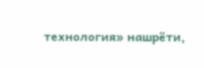технология» нашрёти,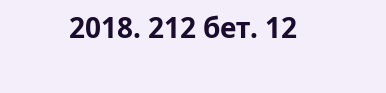2018. 212 бет. 12